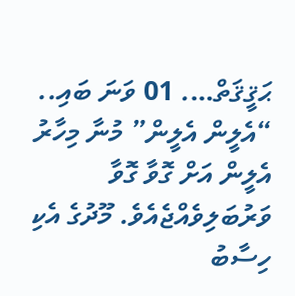ޙަޤީޤަތް…. 01 ވަނަ ބައި..
“އެލީން އެލީން” މުނާ މިހާރު އެލީން އަށް ގޮވާ ގޮވާ ވަރުބަލިވެއްޖެއެވެ. މޫދުގެ އެކި ހިސާބު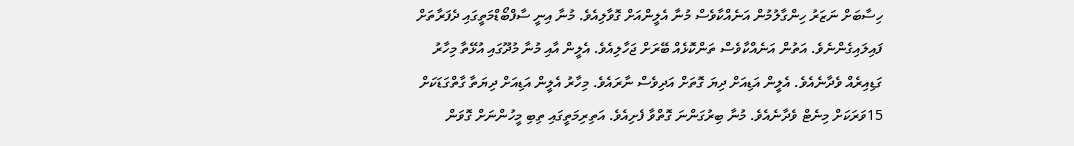ހިސާބަށް ނަޒަރު ހިންގާލުމުން އަނެއްކާވެސް މުނާ އެލީންއަށް ގޮވާލިއެވެ. މުނާ އިނީ ސާފްބޯޑްމަތީގައި ދެފަރާތަށް ފައިލައިގެންނެވެ. އަތުން އަނެއްކާވެސް ތަންކޮޅެއް ބޭރަށް ޖަހާލިއެވެ. އެލީން އާއި މުނާ މުދޫގައި އުޅޭތާ މިހާރު ގަޑިއިރެއް ވެދާނެއެވެ. އެލީން އަޑިއަށް ދިޔަ ގޮތަށް އަދިވެސް ނާރައެވެ. މިހާރު އެލީން އަޑިއަށް ދިޔަތާ ގާތްގަޑަކަށް 15ވަރަކަށް މިނެޓް ވެދާނެއެވެ. މުނާ ބިރުގަންނަ ގޮތްވާ ފެށިއެވެ. އަތިރިމަތީގައި ތިބި މީހުންނަށް ގޮވަން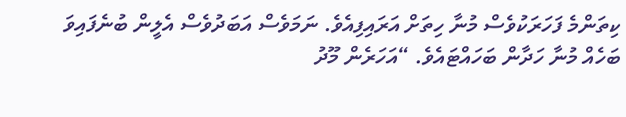ކިތަންމެ ފަހަރަކުވެސް މުނާ ހިތަށް އަރައިފިއެވެ. ނަމަވެސް އަބަދުވެސް އެލީން ބުނެފައިވަ ބަހެއް މުނާ ހަދާން ބަހައްޓައެވެ. “އަހަރެން މޫދު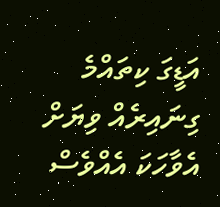އަޑީގަ ކިތައްމެ ގިނައިރެއް ވިޔަށް އެވާހަކަ އެއްވެސް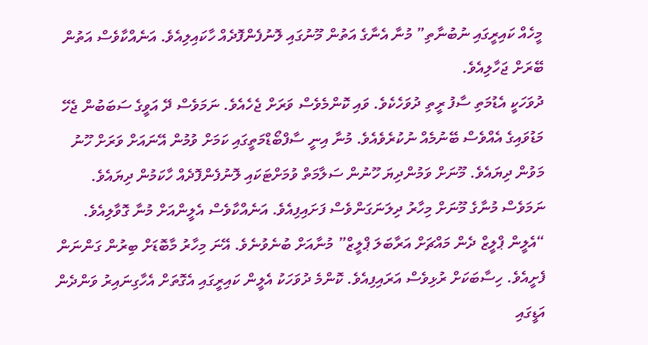މީހެއް ކައިރީގައި ނުބުނާތި” މުނާ އެނާގެ އަތުން މޫނުގައި ލޮނުފެންފޮދެއް ހާކައިލިއެވެ. އަނެއްކާވެސް އަތުން ބޭރަށް ޖަހާލިއެވެ.
ދުވަހަކީ އެޑުމަތި ސާފު ރީތި ދުވަހެކެވެ. ވައި ކޮންމެވެސް ވަރަށް ޖެހެއެވެ. ނަމަވެސް ދޭ އަވީގެ ސަބަބުން ޖެހޭ މަޑުވައިގެ އެއްވެސް ބޭނުމެއް ނުކުރެވެއެވެ. މުނާ އިނީ ސާފްބޯޑްމަތީގައި ކަމަށް ވުމުން އޭނައަށް ވަރަށް ހޫނު މަވުން ދިޔައެވެ. މޫނަށް ވަމުންދިޔަ ހޫނުން ސަލާމަތް ވުމަށްޓަކައި ލޮނުފެންފޮދެއް ހާކަމުން ދިޔައެވެ. ނަމަވެސް މުނާގެ މޫނަށް މިހާރު ދިލަނަގަންވެސް ފަށައިފިއެވެ. އަނެއްކާވެސް އެލީންއަށް މުނާ ގޮވާލިއެވެ. “އެލީން ޕްލީޒް ދެން މައްޗަށް އަރާބަލަ ޕްލީޒް” މުނާއަށް ބުނެވުނެވެ. އޭނަ މިހާރު މާބޮޑަށް ބިރުން ގަންނަން ފެށީއެވެ. ހިސާބަކަށް ރުޅިވެސް އަރައިފިއެވެ. ކޮންމެ ދުވަހަކު އެލީން ކައިރީގައި އެގޮތަށް އެހާގިނައިރު ވަންދެން އަޑީގައި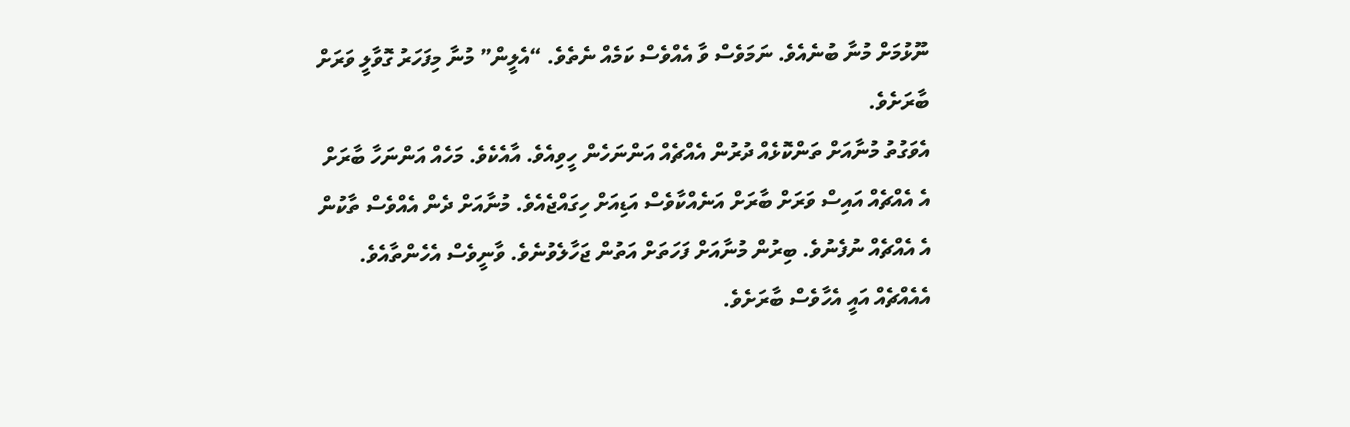ނޫޅުމަށް މުނާ ބުނެއެވެ. ނަމަވެސް ވާ އެއްވެސް ކަމެއް ނެތެވެ. “އެލީން” މުނާ މިފަހަރު ގޮވާލީ ވަރަށް ބާރަށެވެ.
އެވަގުތު މުނާއަށް ތަންކޮޅެއް ދުރުން އެއްޗެއް އަންނަހެން ހީވިއެވެ. އާއެކެވެ. މަހެއް އަންނަހާ ބާރަށް އެ އެއްޗެއް އައިސް ވަރަށް ބާރަށް އަނެއްކާވެސް އަޑިއަށް ހިގައްޖެއެވެ. މުނާއަށް ދެން އެއްވެސް ތާކުން އެ އެއްޗެއް ނުފެނުވެ. ބިރުން މުނާއަށް ފަހަތަށް އަތުން ޖަހާލެވުނެވެ. ވާނީވެސް އެހެންތާއެވެ. އެއެއްޗެއް އައީ އެހާވެސް ބާރަށެވެ.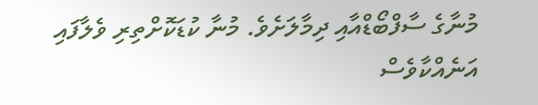މުނާގެ ސާފްބޯޑްއާއި ދިމާލަށެވެ. މުނާ ކުޑަކޮށްތިރި ވެލާފައި އަނެއްކާވެސް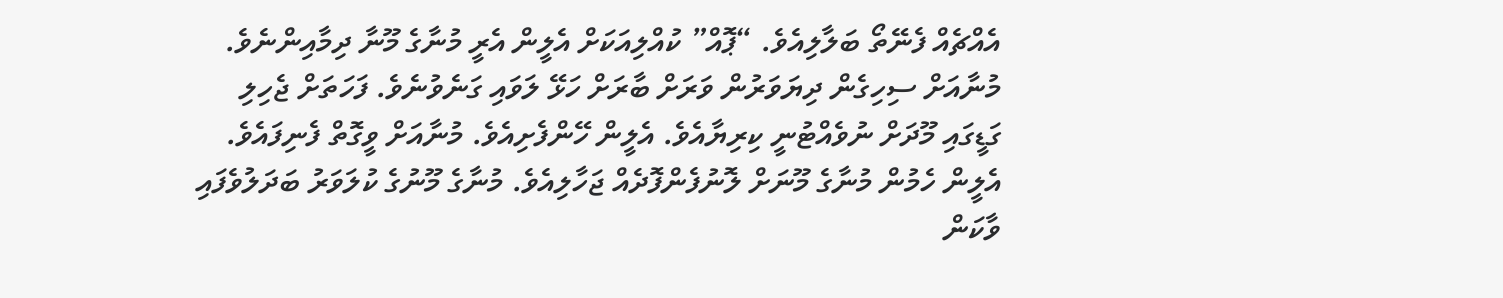އެއްޗެއް ފެނޭތޯ ބަލާލިއެވެ. “ޕޮއް” ކުއްލިއަކަށް އެލީން އެރީ މުނާގެ މޫނާ ދިމާއިންނެވެ. މުނާއަށް ސިހިގެން ދިޔަވަރުން ވަރަށް ބާރަށް ހަޅޭ ލަވައި ގަނެވުނެވެ. ފަހަތަށް ޖެހިލި ގަޑީގައި މޫދަށް ނުވެއްޓުނީ ކިރިޔާއެވެ. އެލީން ހޭންފެށިއެވެ. މުނާއަށް ވީގޮތް ފެނިފައެވެ. އެލީން ހެމުން މުނާގެ މޫނަށް ލޮނުފެންފޮދެއް ޖަހާލިއެވެ. މުނާގެ މޫނުގެ ކުލަވަރު ބަދަލުވެފައި ވާކަން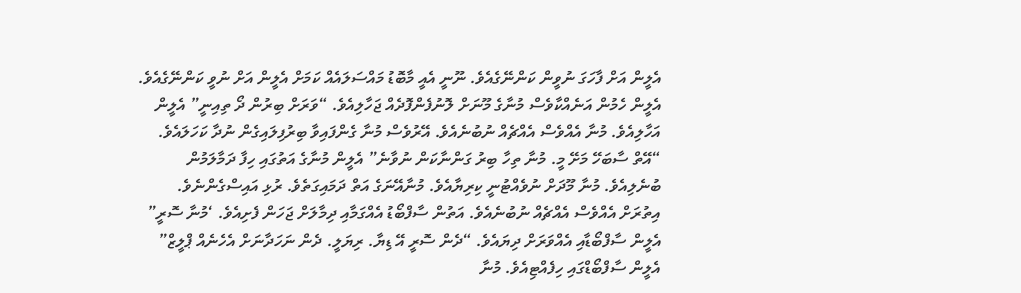އެލީން އަށް ފާހަގަ ނުވީން ކަންނޭގެއެވެ. ނޫނީ އެއީ މާބޮޑު މައްސަލައެއް ކަމަށް އެލީން އަށް ނުވީ ކަންނޭގެއެވެ.
އެލީން ހެމުން އަނެއްކާވެސް މުނާގެ މޫނަށް ލޮނުފެންފޮދެއް ޖަހާލިއެވެ. “ވަރަށް ބިރުން ދޯ ތިއިނީ” އެލީން އަހާލިއެވެ. މުނާ އެއްވެސް އެއްޗެއް ނުބުނެއެވެ. އޭރުވެސް މުނާ ގެންފައިވާ ބިރުފިލައިގެން ނުދާ ކަހަލައެވެ. “އޭތް ސާބަހޭ މަށޭ މީ. މުނާ ތިހާ ބިރު ގަންނާކަން ނުވާނެ” އެލީން މުނާގެ އަތުގައި ހިފާ ދަމާލަމުން ބުނެލިއެވެ. މުނާ މޫދަށް ނުވެއްޓުނީ ކިރިޔާއެވެ. މުނާއޭނަގެ އަތް ދަމައިގަތެވެ. ރުޅި އައިސްގެންނެވެ. އިތުރަށް އެއްވެސް އެއްޗެއް ނުބުނެއެވެ. އަތުން ސާފްބޯޑު އެއްގަމާއި ދިމާލަށް ޖަހަން ފެށިއެވެ. ‘މުނާ ސޮރީ” އެލީން ސާފްބޯޑާއި އެއްވަރަށް ދިޔައެވެ. “ދެން ސޮރީ އޭ ޑިޔާ. ރިޔަލީ. ދެން ނަހަދާނަށް އެހެނެއް ޕްލީޒް” އެލީން ސާފްބޯޑްގައި ހިފެއްޓިއެވެ. މުނާ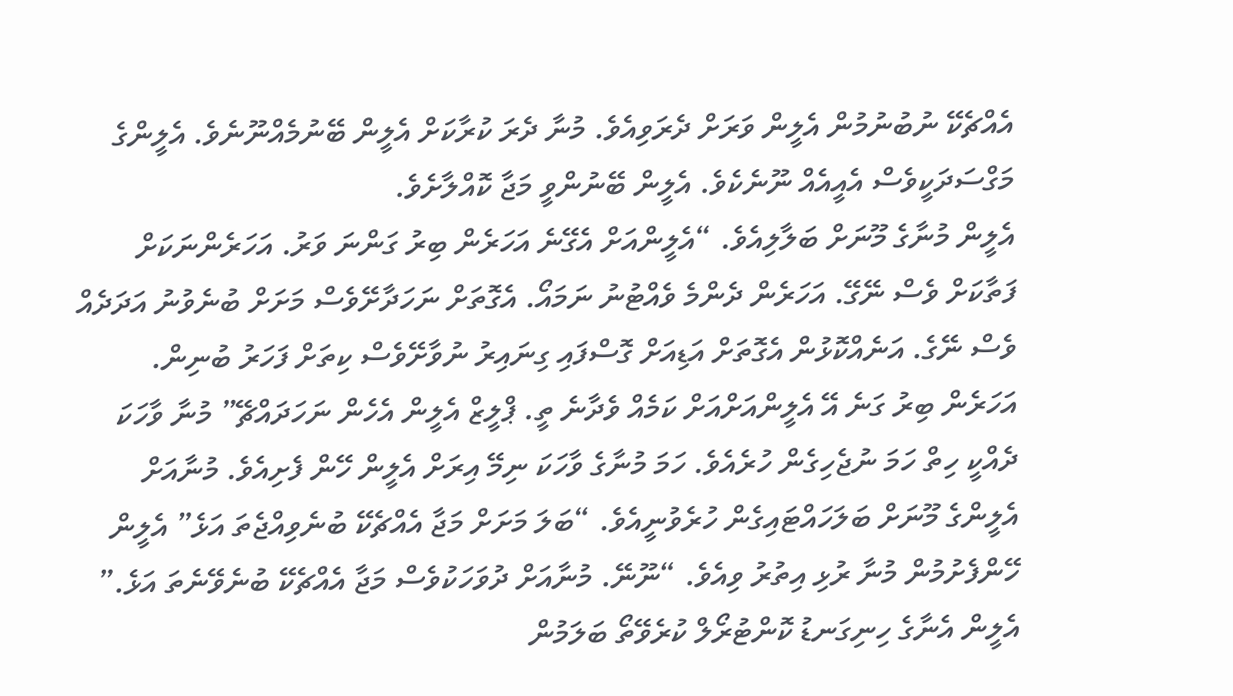އެއްޗެކޭ ނުބުނުމުން އެލީން ވަރަށް ދެރަވިއެވެ. މުނާ ދެރަ ކުރާކަށް އެލީން ބޭނުމެއްނޫނެވެ. އެލީންގެ މަގްސަދަކީވެސް އެއީއެއް ނޫނެކެވެ. އެލީން ބޭނުންވީ މަޖާ ކޮއްލާށެވެ.
އެލީން މުނާގެ މޫނަށް ބަލާލިއެވެ. “އެލީންއަށް އެގޭނެ އަހަރެން ބިރު ގަންނަ ވަރު. އަހަރެންނަކަށް ފަތާކަށް ވެސް ނޭގޭ. އަހަރެން ދެންމެ ވެއްޓުނު ނަމައޯ. އެގޮތަށް ނަހަދާށޭވެސް މަށަށް ބުނެވުނު އަދަދެއް ވެސް ނޭގެ. އަނެއްކޮޅުން އެގޮތަށް އަޑިއަށް ގޮސްފައި ގިނައިރު ނުވާށޭވެސް ކިތަށް ފަހަރު ބުނިން. އަހަރެން ބިރު ގަނެ އޭ އެލީންއަށްއަށް ކަމެއް ވެދާނެ ތީ. ޕްލީޒް އެލީން އެހެން ނަހަދައްޗޭ” މުނާ ވާހަކަ ދެއްކީ ހިތް ހަމަ ނުޖެހިގެން ހުރެއެވެ. ހަމަ މުނާގެ ވާހަކަ ނިމޭ އިރަށް އެލީން ހޭން ފެށިއެވެ. މުނާއަށް އެލީންގެ މޫނަށް ބަލަހައްޓައިގެން ހުރެވުނީއެވެ. “ބަލަ މަށަށް މަޖާ އެއްޗެކޭ ބުނެވިއްޖެތަ އަޅެ” އެލީން ހޭންފެށުމުން މުނާ ރުޅި އިތުރު ވިއެވެ. “ނޫނޭ. މުނާއަށް ދުވަހަކުވެސް މަޖާ އެއްޗެކޭ ބުނެވޭނެތަ އަޅެ.” އެލީން އެނާގެ ހިނިގަނޑު ކޮންޓުރޯލް ކުރެވޭތޯ ބަލަމުން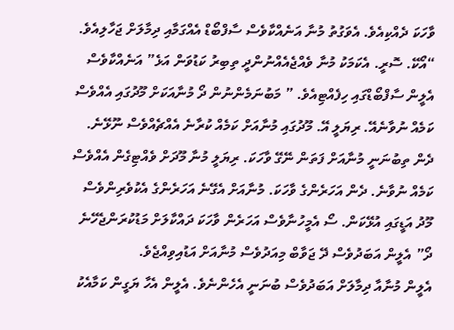ވާހަކަ ދެއްކިއެވެ. އެވަގުތު މުނާ އަނެއްކާވެސް ސާފްބޯޑް އެއްގަމާއި ދިމާލަށް ޖަހާލިއެވެ. “އޯކޭ. ސޮރީ. އެކަމަކު މުނާ ވެއްޖެއެއްނުންދީ ތިބިރު ކަޑުވަން އަޅެ” އަނެއްކާވެސް އެލީން ސާފްބޯޑްގައި ހިފެއްޓިއެވެ. ” މަބުނަމެންނުން ދޯ މުނާއަކަށް މޫދުގައި އެއްވެސް ކަމެއް ނުވާނެއޭ. ރިޔަލީ އޭ. މޫދުގައި މުނާއަށް ކަމެއް ކުރާނެ އެއްޗެއްވެސް ނޫޅޭނެ. ދެން ތިބުނަނީ މުނާއަށް ފަތަން ނޭގޭ ވާހަކަ. ރިޔަލީ މުނާ މޫދަށް ވެއްޓިގެން އެއްވެސް ކަމެއް ނުވާނެ. ދެން އަހަރެންގެ ވާހަކަ. މުނާއަށް އެގޭނެ އަހަރެންގެ އެކުވެރިންވެސް މޫދު އަޑީގައި އުޅޭކަން. ސޯ އެމީހުނާވެސް އަހަރެން ވާހަކަ ދައްކާލަށް މަޑުކުރަންޖެހޭނެ ދޯ” އެލީން އަބަދުވެސް ދޭ ޖަވާބް މިއަދުވެސް މުނާއަށް އަޑުއިވިއްޖެވެ.
އެލީން މުނާއާ ދިމާލަށް އަބަދުވެސް ބުނަނީ އެހެންނެވެ. އެލީން އެހާ ޔަގީން ކަމާއެކު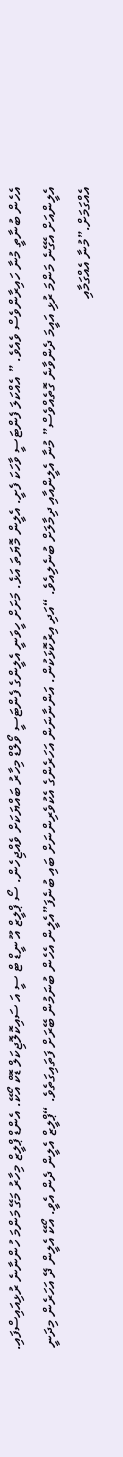އެހެން ބުނާތީ މުނާ ހައިރާންވެސް ވެއެވެ. ” އެއްކަލަ ފެންޓަސީ ވާހަކަ ފެށީ. އެލީން މޮޔަތަ އަޅެ. މަށަށް ހީވަނީ އެލީންގެ ފެންޓަސީ ވޯލްޑް މިހާރު ބައްޔަކަށް ވެއްޖިހެން. ސޯ ޕްލީޒް އޫ ނީޑް ޓް ސީ އަ ސައިކޮލޮޖިކަލް ޑޮކް އޯކޭ. އެންޑް ޕްލީޒް މިހާރު މަގޭ މަންމަ ހުންނާނެ ރުޅިއައިސްފައި. އެލީންއަށް އެގޭނެ މަންމަ ރުޅި އައީމަ ދެންވާނެ ގޮތެއްވެސް” މުނާ އެލީންއާއި ދިމާލަށް ބުނެލިއެވެ. “އަދި އިރުކޮޅަކުން. އަންނާނަން އަހަރެންގެ އެކުވެރިންނަށް ބައި ބުނެފަ”އެލީން އެހެން ބުނަމުން ބޭރަށް ފަތައިގަތެވެ. “ޕްލީޒް އެލީން ދެން އެވީ. އޯކޭ އެލީން ދޭ އަހަރެން މިދަނީ އެއްގަމަށް.”މުނާ އެއްގަމާއި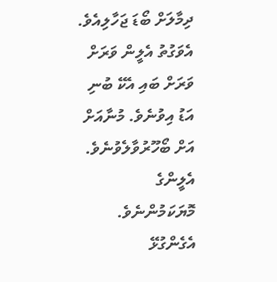ދިމާލަށް ބޯޑަ ޖަހާލިއެވެ. އެވަގުތު އެލީން ވަރަށް ވަރަށް ބައި އެކޭ ބުނި އަޑު އިވުނެވެ. މުނާއަށް އަށް ބޯހޫރުވާލެވުނެވެ. އެލީންގެ މޮޔަކަމުންނެވެ. އެގެންގުޅޭ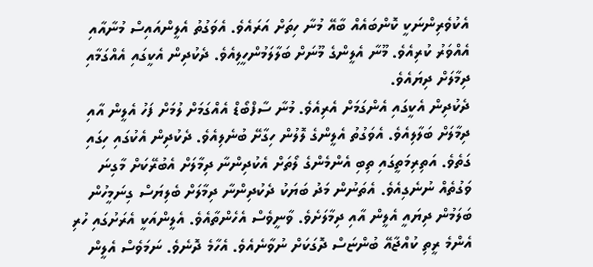އެކުވެރިންނަކީ ކޮންބައެއް ބާއޭ މުނާ ހިތަށް އަރައެވެ. އެވަގުތު އެލީންއައިސް މުނާއާއި އެއްވަރު ކުރިއެވެ. މޫނާ އެލީންގެ މޫނަށް ބަލާލަމުންހީލިއެވެ. ދެކުދިން އެކީގައި އެއްގަމާއި ދިމާލަށް ދިޔައެވެ.
ދެކުދިން އެކީގައި އެންގަމަށް އެރިއެވެ. މުނާ ސާފްބޯޑް އެއްގަމަށް ލުމަށް ފަހު އެލީން އާއި ދިމާލަށް ބަލާލިއެވެ. އެވަގުތު އެލީންގެ ލޮލުން ހިގާށޭ ބުނެލިއެވެ. ދެކުދިން އެކުގައި ހިގައި ގަތެވެ. އަތިރިމަތީގައި ތިބި އެންމެންގެ ލޯތަށް އެކުދިންނާ ދިމާލަށް އެބުރޭކަށް މާގިނަ ވަގުތެއް ނުނެގިއެވެ. އެތަނުން މަދު ބަޔަކު ދެކުދިންނާ ދިމާލަށް ބެލިޔަސް ގިނަމީހުން ބަލަމުން ދިޔައީ އެލީން އާއި ދިމާލަށެވެ. ވާނީވެސް އެހެންތާއެވެ. އެލީންއަކީ އެރަށުގައި ހުރި އެންމެ ރީތި ކުއްޖާއޭ ބުންޏަސް ދޮގަކަށް ނުވާނެއެވެ. އެހާމެ ދޮނެވެ. ނަމަވެސް އެލީން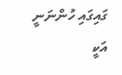ގައިގައި ހުންނަނީ އަކީ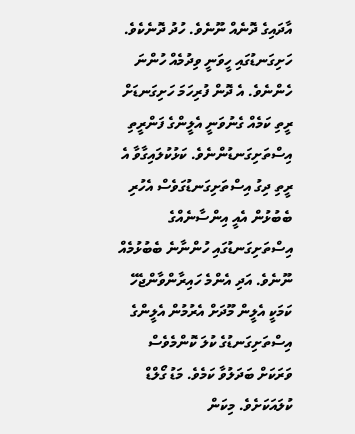އާދައިގެ ދޮނެއް ނޫނެވެ. ހުދު ދޮނެކެވެ. ހަށިގަނޑުގައި ހީވަނީ ވިދުމެއް ހުންނަ ހެންނެވެ. އެ ދޮން ފުރިހަމަ ހަށިގަނޑަށް ރީތި ކަމެއް ގެނުވަނީ އެލީންގެ ފަންރީތި އިސްތަށިގަނޑުންނެވެ. ކަޅުކުލައިގާވާ އެ ރީތި ދިގު އިސްތަށިގަނޑުގަވެސް އެހުރި ބެބުޅުން އެއީ އިންސާނެއްގެ އިސްތަށިގަނޑުގައި ހުންނާނެ ބެބުޅުމެއް ނޫނެވެ. އަދި އެންމެ ހައިރާންވާންޖެހޭ ކަމަކީ އެލީން މޫދަށް އެރުމުން އެލީންގެ އިސްތަށިގަނޑުގެ ކުލަ ކޮންމެވެސް ވަރަކަށް ބަދަލުވާ ކަމެވެ. މަޑު ގޯލްޑް ކުލައަކަށެވެ. މިކަން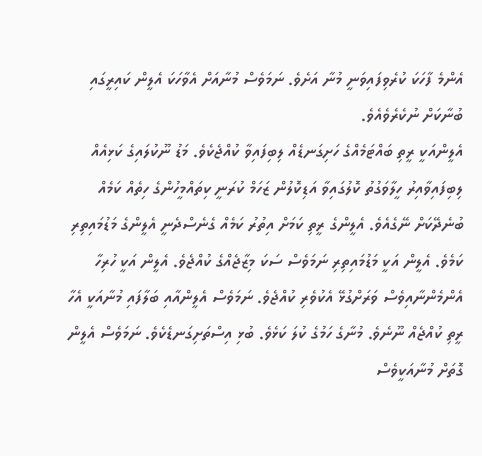އެންމެ ފާހަކަ ކުރެވިފައިވަނީ މުނާ އަށެވެ. ނަމަވެސް މުނާއަށް އެވާހަކަ އެލީން ކައިރީގައި ބުނާކަށް ނުކެރެވެއެވެ.
އެލީންއަކީ ރީތި ބައްޓަމެއްގެ ހަށިގަނޑެއް ލިބިފައިވާ ކުއްޖެކެވެ. މަޑު ނޫކުލައިގެ ކަޅިއެއް ލިބިފައިވާއިރު ހީލާވަގުތު ކޮލުގައިވާ އަޑިކޮލުން ޒަހަމް ކުރަނީ ކިތައްމީހުންގެ ހިތެއް ކަމެއް ބުނެދޭކަށް ނޭގެއެވެ. އެލީންގެ ރީތި ކަމަށް އިތުރު ކަމެއް ގެނެސްދެނީ އެލީންގެ މަޑުމައިތިރި ކަމެވެ. އެލީން އަކީ މަޑުމައިތިރި ނަމަވެސް ސަކަ މިޒާޖެއްގެ ކުއްޖެވެ. އެލީން އަކީ ހުރިހާ އެންމެންނާއިވެސް ވަރަށްގުޅޭ އެކުވެރި ކުއްޖެވެ. ނަމަވެސް އެލީންއާއި ބަލާފައި މުނާއަކީ އެހާ ރީތި ކުއްޖެއް ނޫނެވެ. މުނާގެ ހަމުގެ ކުލަ ކަޅެވެ. ބުޅި އިސްތަށިގަނޑެކެވެ. ނަމަވެސް އެލީން ގޮތަށް މުނާއަކީވެސް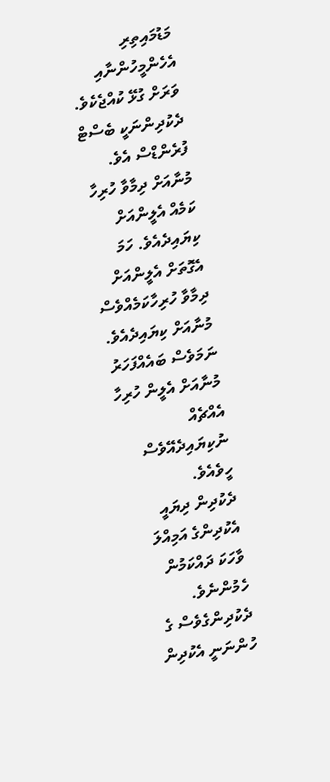މަޑުމައިތިރި އެހެންމީހުންނާއި ވަރަށް ގުޅޭ ކުއްޖެކެވެ. ދެކުދިންނަކީ ބެސްޓް ފުރެންޑްސް އެވެ. މުނާއަށް ދިމާވާ ހުރިހާ ކަމެއް އެލީންއަށް ކިޔައިދެއެވެ. ހަމަ އެގޮތަށް އެލީންއަށް ދިމާވާ ހުރިހާކަމެއްވެސް މުނާއަށް ކިޔައިދެއެވެ. ނަމަވެސް ބައެއްފަހަރު މުނާއަށް އެލީން ހުރިހާ އެއްޗެއް ނުކިޔައިދެއޭވެސް ހީވެއެވެ.
ދެކުދިން ދިޔައީ އެކުދިންގެ އަމިއްލަ ވާހަކަ ދައްކަމުން ހެމުންނެވެ. ދެކުދިންގެވެސް ގެ ހުންނަނީ އެކުދިން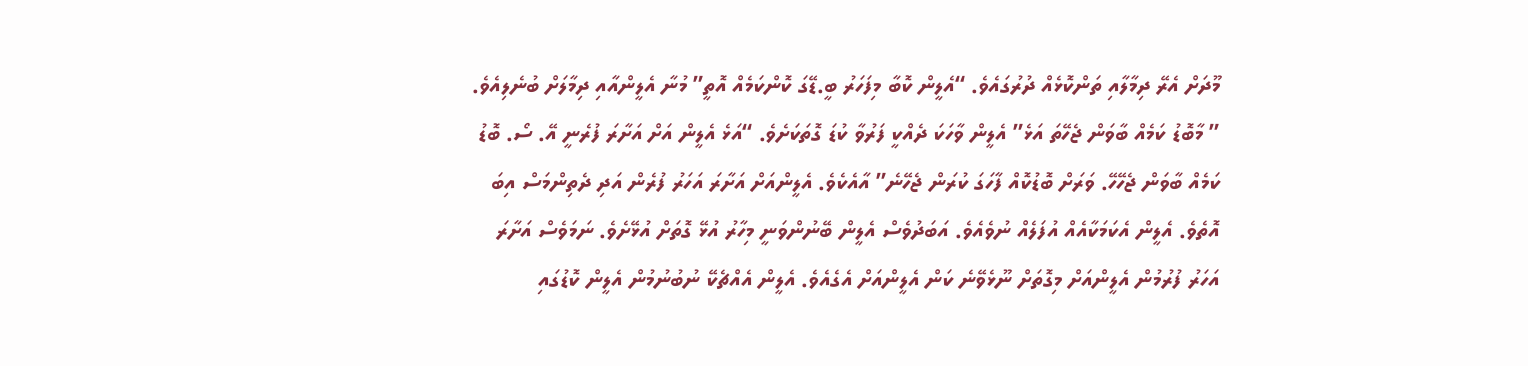މޫދަށް އެރޭ ދިމާލާއި ތަންކޮޅެއް ދުރުގައެވެ. “އެލީން ކޮބާ މިފަހަރު ބީ.ޑޭގަ ކޮންކަމެއް އޮތީ” މުނާ އެލީންއާއި ދިމާލަށް ބުނެލިއެވެ. ” މާބޮޑު ކަމެއް ބާވަން ޖެހޭތަ އަޅެ” އެލީން ވާހަކަ ދެއްކީ ފަރުވާ ކުޑަ ގޮތަކަށެވެ. “އަޅެ އެލީން އަށް އަށާރަ ފުރެނީ އޭ. ސޯ. ބޮޑު ކަމެއް ބާވަން ޖެހޭހޭ. ވަރަށް ބޮޑުކޮއް ފާހަގަ ކުރަން ޖެހޭނެ” އާއެކެވެ. އެލީންއަށް އަށާރަ އަހަރު ފުރެން އަދި ދެތިންމަސް އިބަ އޮތެވެ. އެލީން އެކަމަކާއެއް އުފަލެއް ނުވެއެވެ. އަބަދުވެސް އެލީން ބޭނުންވަނީ މިހާރު އުޅޭ ގޮތަށް އުޅޭށެވެ. ނަމަވެސް އަށާރަ އަހަރު ފުރުމުން އެލީންއަށް މިގޮތަށް ނޫޅެވޭނެ ކަން އެލީންއަށް އެގެއެވެ. އެލީން އެއްޗެކޭ ނުބުނުމުން އެލީން ކޮޑުގައި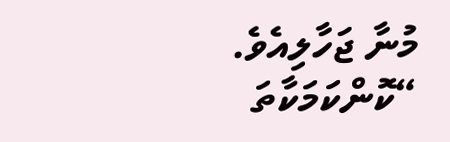މުނާ ޖަހާލިއެވެ. “ކޮންކަމަކާތަ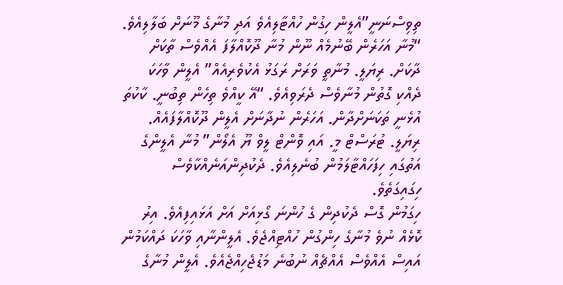ތިވިސްނަނީ”އެލީން ހިގުން ހުއްޓާލިއެވެ އަދި މުނާގެ މޫނަށް ބަލާލިއެވެ. “މުނާ އަހަރެން ބޭނުމެއް ނޫން މުނާ ދޫކޮއްލާފަ އެއްވެސް ތާކަށް ދާކަށް. ރިޔަލީ. މުނާތީ ވަރަށް ރަގަޅު އެކުވެރިއެއް” އެލީން ވާހަކަ ދެއްކި ގޮތުން މުނާވެސް ދެރަވިއެވެ. “އޭ ކީއްވެ ތިހެން ތިބުނީ. ކާކުތަ އުޅެނީ ތަކަނަށްދާން. އަހަރެން ނުދާނަށް އެލީން ދޫކޮއްލާފައެއް. ރިޔަލީ. ޓުރަސްޓް މީ. އައި ވޮންޓް ލީވް ޔޫ އެލޯން” މުނާ އެލީންގެ އަތުގައި ހިފަހައްޓާލަމުން ބުނެލިއެވެ. ދެކުދިންއަނެއްކާވެސް ހިގައިގަތެވެ.
ހިގަމުން ގޮސް ދެކުދިން ގެ ހުންނަ ގޯޅިއަށް އަށް އަޅައިފިއެވެ. އިރު ކޮޅެއް ނުވެ މުނާގެ ހިންގުން ހުއްޓިއްޖެވެ. އެލީންނާއި ވާހަކަ ދައްކަމުން އައިސް އެއްވެސް އެއްޗެއް ނުބުނެ މަޑުޖެހިއްޖެއެވެ. އެލީން މުނާގެ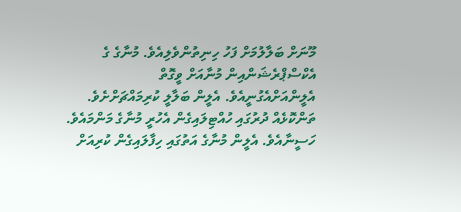މޫނަށް ބަލާލުމަށް ފަހު ހިނިތުންވެލިއެވެ. މުނާގެ ގެ އެކްސްޕްރެޝަންއިން މުނާއަށް ވީގޮތް އެލީންއަށްއެގުނީއެވެ. އެލީން ބަލާލީ ކުރިމައްޗަށްށެވެ. ތަންކޮޅެއް ދުރުގައި ހުއްޓިލައިގެން އެހުރީ މުނާގެ މަންމައެވެ. ހަސީނާއެވެ. އެލީން މުނާގެ އަތުގައި ހިފާލައިގެން ކުރިއަށް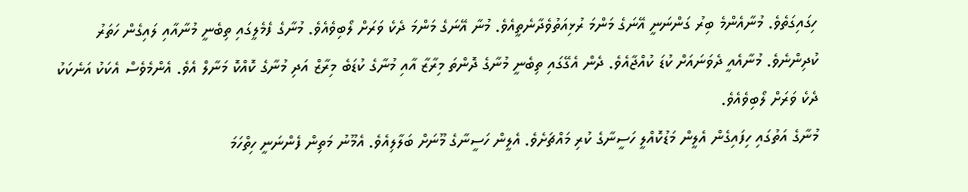ހިގައިގަތެވެ. މުނާއެންމެ ބިރު ގަންނަނީ އޭނަގެ މަންމަ ރުޅިއަތުވެދާނެތީއެވެ. މުނާ އޭނަގެ މަންމަ ދެކެ ވަރަށް ލޯބިވެއެވެ. މުނާގެ ފެމެލީގައި ތިބެނީ މުނާއާއި ލައިގެން ހަތަރު ކުދިންނެވެ. މުނާއެއީ ދެވަނައަށް ކުޑަ ކުއްޖާއެވެ. ދެން އެގޭގައި ތިބެނީ މުނާގެ ދޮންތަ މިރާޒާ އާއި މުނާގެ ކުޑަބެ މިރާޒް އަދި މުނާގެ ކޮއްކޮ މަނާލް އެވެ. އެންމެވެސް އެކަކު އަނެކަކު ދެކެ ވަރަށް ލޯބިވެއެވެ.
މުނާގެ އަތުގައި ހިފައިގެން އެލީން މަޑުކޮއްލީ ހަސީނާގެ ކުރި މައްޗަށެވެ. އެލީން ހަސީނާގެ މޫނަށް ބަލާލިއެވެ. އެމޫނު މަތިން ފެންނަނީ ހިތްހަމަ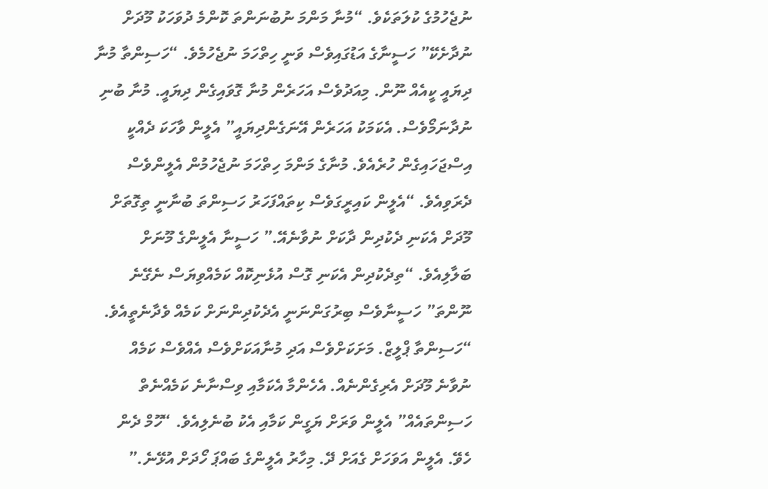ނުޖެހުމުގެ ކުލަތަކެވެ. “މުނާ މަންމަ ނުބުނަންތަ ކޮންމެ ދުވަހަކު މޫދަށް ނުދާށެކޭ” ހަސީނާގެ އަޑުގައިވެސް ވަނީ ހިތްހަމަ ނުޖެހުމެވެ. “ހަސިންތާ މުނާ ދިޔައީ ކީއެއް ނޫން. މިއަދުވެސް އަހަރެން މުނާ ގޮވައިގެން ދިޔައީ. މުނާ ބުނި ނުދާނަމޯވެސް. އެކަމަކު އަހަރެން އޭނަގެންދިޔައީ” އެލީން ވާހަކަ ދެއްކީ އިސްޖަހައިގެން ހުރެއެވެ. މުނާގެ މަންމަ ހިތްހަމަ ނުޖެހުމުން އެލީންވެސް ދެރަވިއެވެ. “އެލީން ކައިރީގަވެސް ކިތައްފަހަރު ހަސިންތަ ބުނާނީ ތިގޮތަށް މޫދަށް އެކަނި ދެކުދިން ދާކަށް ނުވާނެއޭ.” ހަސީނާ އެލީންގެ މޫނަށް ބަލާލިއެވެ. “ތިދެކުދިން އެކަނި ގޮސް އުޅެނިކޮއް ކަމެއްވިޔަސް ނެގޭނެ ނޫންތަ” ހަސީނާވެސް ބިރުގަންނަނީ އެދެކުދިންނަށް ކަމެއް ވެދާނެތީއެވެ. “ހަސިންތާ ޕްލީޒް. މަށަކަށްވެސް އަދި މުނާއަކަށްވެސް އެއްވެސް ކަމެއް ނުވާނެ މޫދަށް އެރިގެންނެއް. އެހެންމާ އެކަމާއި ވިސްނާނެ ކަމެއްނެތް ހަސިންތައެއް” އެލީން ވަރަށް ޔަގީން ކަމާއި އެކު ބުނެލިއެވެ. “ހޫމް ދެން ހެވޭ. އެލީން އަވަހަށް ގެއަށް ދޭ. މިހާރު އެލީންގެ ބައްޕަ ހޯދަށް އުޅޭނެ.”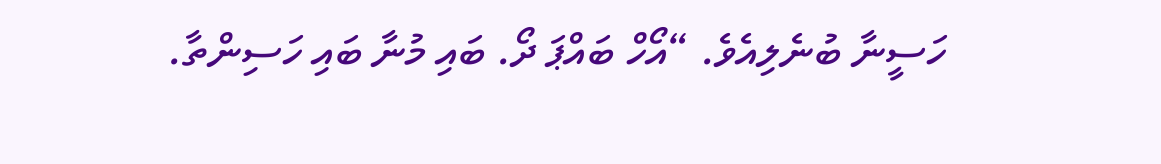ހަސީނާ ބުނެލިއެވެ. “އޯހް ބައްޕަ ދޯ. ބައި މުނާ ބައި ހަސިންތާ.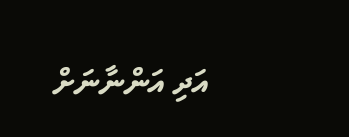އަދި އަންނާނަށް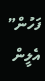ފަހުން” އެލީން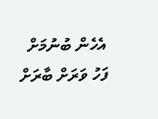އެހެން ބުނުމަށް ފަހު ވަރަށް ބާރަށް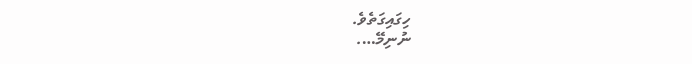ހިގައިގަތެވެ.
ނުނިމޭ….